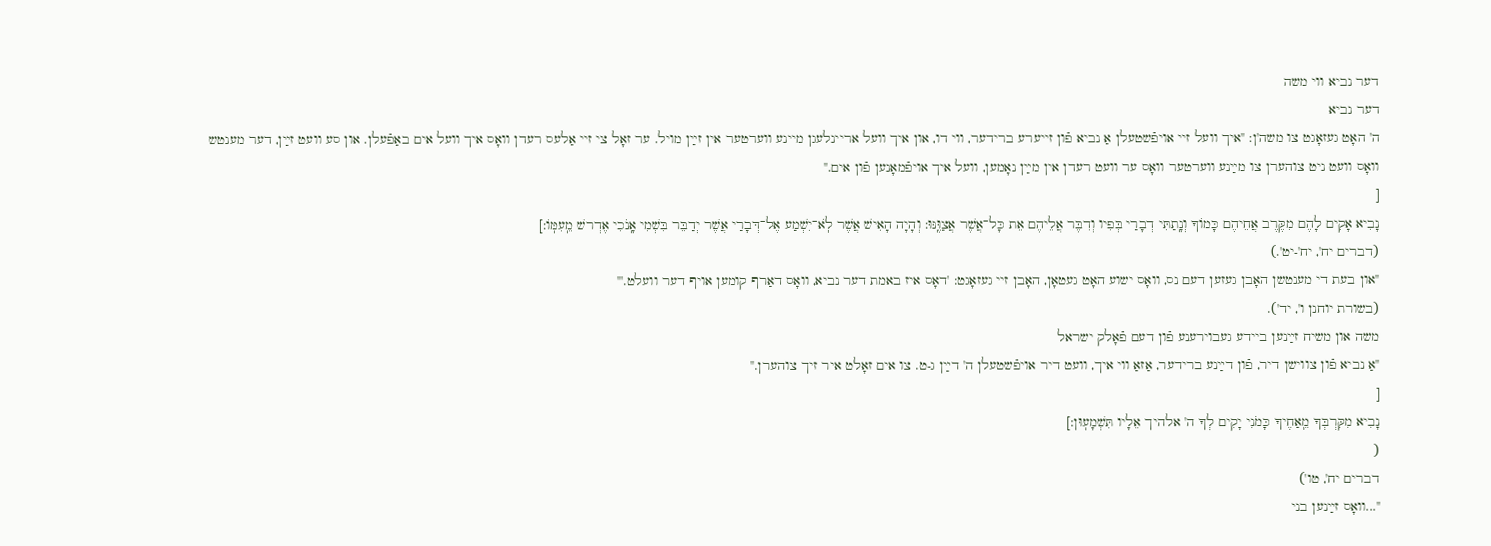דער נביא ווי משה
דער נביא
ה' האָט געזאָגט צו משה'ן: "איך וועל זיי אויפֿשטעלן אַ נביא פֿון זייערע ברידער, ווי דו, און איך וועל אריינלעגן מיינע ווערטער אין זײַן מויל. ער זאָל צי זיי אַלעס רעדן וואָס איך וועל אים באַפֿעלן. און סע וועט זײַן, דער מענטש וואָס וועט ניט צוהערן צו מײַנע ווערטער וואָס ער וועט רעדן אין מײַן נאָמען, וועל איך אויפֿמאָנען פֿון אים."
[
נָבִיא אָקִים לָהֶם מִקֶּרֶב אֲחֵיהֶם כָּמוֹךָ וְנָֽתַתִּי דְבָרַי בְּפִיו וְדִבֶּר אֲלֵיהֶם אֵת כָּל־אֲשֶׁר אֲצַוֶּֽנּוּ: וְהָיָה הָאִישׁ אֲשֶׁר לֹֽא־יִשְׁמַע אֶל־דְּבָרַי אֲשֶׁר יְדַבֵּר בִּשְׁמִי אָֽנֹכִי אֶדְרשׁ מֵֽעִמּֽוֹ:]
(דברים יח', יח'-יט'.)
"און בעת די מענטשן האָבן געזען דעם נס, וואָס ישוע האָט געטאָן, האָבן זיי געזאָגט: 'דאָס איז באמת דער נביא, וואָס דאַרף קומען אויף דער וועלט.'"
(בשורת יוחנן ו', יד').
משה און משיח זײַנען ביידע געבוירענע פֿון דעם פֿאָלק ישראל
"אַ נביא פֿון צווישן דיר, פֿון דײַנע ברידער, אַזאַ ווי איך, וועט דיר אויפֿשטעלן ה' דײַן ג-ט. צו אים זאָלט איר זיך צוהערן."
[
נָבִיא מִקִּרְבְּךָ מֵֽאַחֶיךָ כָּמֹנִי יָקִים לְךָ ה' אלהיך אֵלָיו תִּשְׁמָעֽוּן:]
(
דברים יח', טו')
"...וואָס זײַנען בני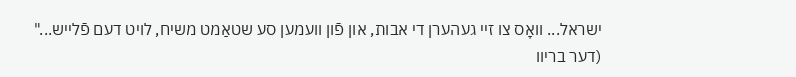ישראל... וואָס צו זיי געהערן די אבות, און פֿון וועמען סע שטאַמט משיח, לויט דעם פֿלייש..."
(דער בריוו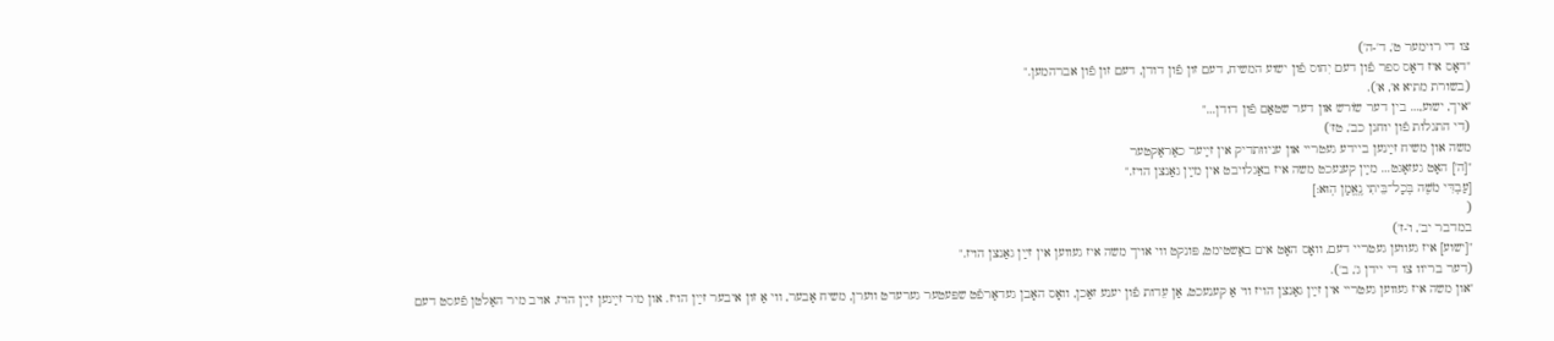צו די רוימער ט', ד'-ה')
"דאָס איז דאָס ספר פֿון דעם יִחוס פֿון ישוע המשיח, דעם זון פֿון דודן, דעם זון פֿון אברהמען."
(בשורת מתיא א', א').
"איך, ישוע,... בין דער שוֹרש און דער שטאַם פֿון דודן..."
(די התגלות פֿון יוחנן כב', טז')
משה און משיח זײַנען ביידע געטריי און עניווּתדיק אין זײַער כאַראַקטער
"[ה'] האָט געזאָגט... מײַן קענעכט משה איז באַגלויבט אין מײַן גאַנצן הויז."
[עַבְדִּי מֹשֶׁה בְּכָל־בֵּיתִי נֶֽאֱמָן הֽוּא:]
(
במדבר יב', ו'-ז')
"[ישוע] איז געווען געטריי דעם, וואָס האָט אים באַשטימט, פּונקט ווי אויך משה איז געווען אין זײַן גאַנצן הויז."
(דער בריוו צו די יידן ג', ב').
"און משה איז געווען געטריי אין זײַן גאַנצן הויז ווי אַ קענעכט, אַן עֵדות פֿון יענע זאַכן, וואָס האָבן געדאַרפֿט שפּעטער גערעדט ווערן, משיח אָבער, ווי אַ זון איבער זײַן הויז. און מיר זײַנען זײַן הויז, אויב מיר האַלטן פֿעסט דעם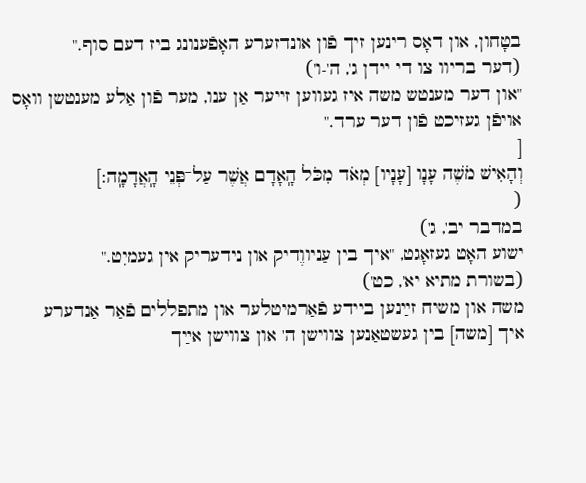בטָחון, און דאָס רינען זיך פֿון אונדזערע האָפֿענונג ביז דעם סוף."
(דער בריוו צו די יידן ג', ה'-ו')
"און דער מענטש משה איז געווען זייער אַן ענו, מער פֿון אַלע מענטשן וואָס אויפֿן געזיכט פֿון דער ערד."
[
וְהָאִישׁ מֹשֶׁה עָנָו [עָנָיו] מְאֹד מִכֹּל הָֽאָדָם אֲשֶׁר עַל־פְּנֵי הָֽאֲדָמָֽה:]
(
במדבר יב', ג')
ישוע האָט געזאָגט, "איך בין עַניווֶדיק און נידעריק אין געמיִט."
(בשורת מתיא יא', כט')
משה און משיח זײַנען ביידע פֿאַרמיטלער און מתפללים פֿאַר אַנדערע
איך [משה] בין געשטאַנען צווישן ה' און צווישן אײַך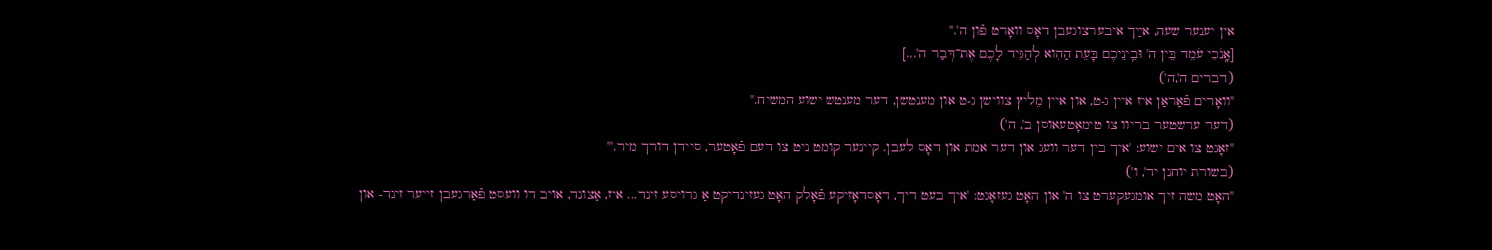אין יענער שעה, אײַך איבערצוגעבן דאָס וואָרט פֿון ה'."
[אָֽנֹכִי עֹמֵד בֵּין ה' וּבֵֽינֵיכֶם בָּעֵת הַהִוא לְהַגִּיד לָכֶם אֶת־דְּבַר ה'...]
(דברים ה',ה')
"וואָרים פֿאַראַן איז איין ג-ט, און איין מֵליץ צווישן ג-ט און מענטשן, דער מענטש ישוע המשיח."
(דער ערשטער בריוו צו טימאָטעאוסן ב', ה')
"זאָגט צו אים ישוע: 'איך בין דער וועג און דער אמת און דאָס לעבן. קיינער קומט ניט צו דעם פֿאָטער, סיידן דורך מיר.'"
(בשורת יוחנן יד', ו')
"האָט משה זיך אומגעקערט צו ה' און האָט געזאָגט: 'איך בעט דיך, דאָסדאָזיקע פֿאָלק האָט געזינדיקט אַ גרויסע זינד... איז, אַצונד, אויב דו וועסט פֿאַרגעבן זייער זינד- און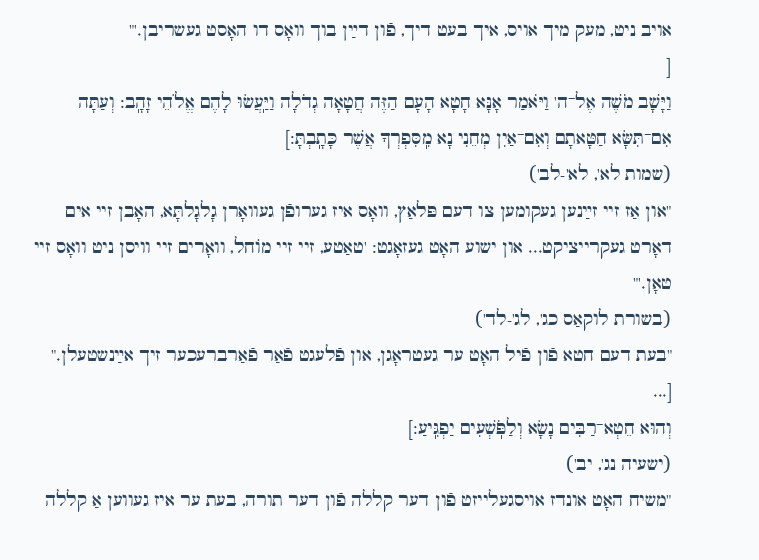אויב ניט, מעק מיך אויס, איך בעט דיך, פֿון דײַן בוך וואָס דו האָסט געשריבן.'"
[
וַיָּשָׁב מֹשֶׁה אֶל־ה' וַיֹּאמַר אָנָּא חָטָא הָעָם הַזֶּה חֲטָאָה גְדֹלָה וַיַּֽעֲשׂוּ לָהֶם אֱלֹהֵי זָהָֽב: וְעַתָּה אִם־תִּשָּׂא חַטָּאתָם וְאִם־אַיִן מְחֵנִי נָא מִֽסִּפְרְךָ אֲשֶׁר כָּתָֽבְתָּ:]
(שמות לא', לא'-לב')
"און אַז זיי זײַנען געקומען צו דעם פּלאַץ, וואָס איז גערופֿן געוואָרן גָלגָלתָּא, האָבן זיי אים דאָרט געקרייציקט... און ישוע האָט געזאָגט: 'טאַטע, זיי זיי מוֹחל, וואָרים זיי וויסן ניט וואָס זיי טאָן.'"
(בשורת לוקאַס כג', לג'-לד')
"בעת דעם חטא פֿון פֿיל האָט ער געטראָגן, און פֿלעגט פֿאַר פֿאַרברעכער זיך אײַנשטעלן."
[...
וְהוּא חֵטְא־רַבִּים נָשָׂא וְלַפֹּֽשְׁעִים יַפְגִּֽיעַ:]
(ישעיה נג', יב')
"משיח האָט אונדז אויסגעלייזט פֿון דער קללה פֿון דער תורה, בעת ער איז געווען אַ קללה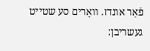פֿאַר אונדז. וואָרים סע שטייט געשריבן: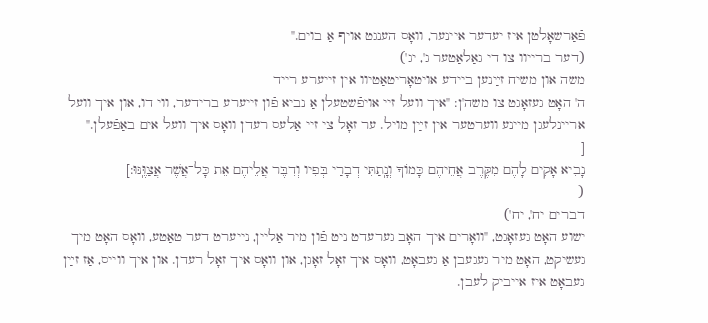פֿאַרשאָלטן איז יעדער איינער, וואָס הענגט אויף אַ בוים."
(דער ברייוו צו די גאַלאַטער ג', יג')
משה און משיח זײַנען ביידע אויטאָריטאַטיוו אין זייערע רייד
ה' האָט געזאָגט צו משה'ן: "איך וועל זיי אויפֿשטעלן אַ נביא פֿון זייערע ברידער, ווי דו, און איך וועל אריינלעגן מיינע ווערטער אין זײַן מויל. ער זאָל צי זיי אַלעס רעדן וואָס איך וועל אים באַפֿעלן."
[
נָבִיא אָקִים לָהֶם מִקֶּרֶב אֲחֵיהֶם כָּמוֹךָ וְנָֽתַתִּי דְבָרַי בְּפִיו וְדִבֶּר אֲלֵיהֶם אֵת כָּל־אֲשֶׁר אֲצַוֶּֽנּוּ:]
(
דברים יח', יח')
ישוע האָט געזאָגט, "וואָרים איך האָב גערעדט ניט פֿון מיר אַליין, נייערט דער טאַטע, וואָס האָט מיך געשיקט, האָט מיר געגעבן אַ געבאָט, וואָס איך זאָל זאָגן, און וואָס איך זאָל רעדן. און איך ווייס, אַז זײַן געבאָט איז אייביק לעבן.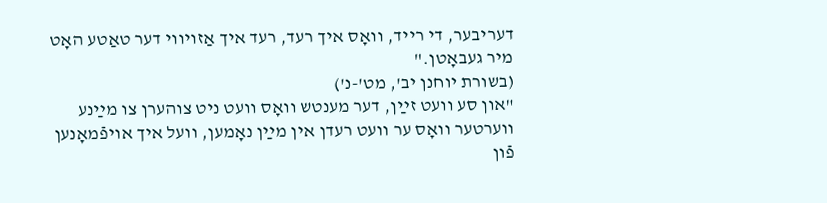דעריבער, די רייד, וואָס איך רעד, רעד איך אַזויווי דער טאַטע האָט מיר געבאָטן."
(בשורת יוחנן יב', מט'-נ')
"און סע וועט זײַן, דער מענטש וואָס וועט ניט צוהערן צו מײַנע ווערטער וואָס ער וועט רעדן אין מײַן נאָמען, וועל איך אויפֿמאָנען פֿון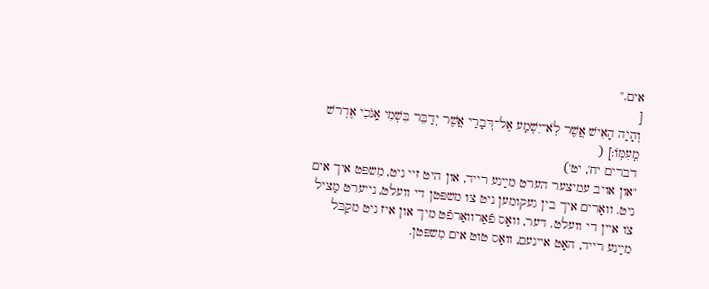אים."
[
וְהָיָה הָאִישׁ אֲשֶׁר לֹֽא־יִשְׁמַע אֶל־דְּבָרַי אֲשֶׁר יְדַבֵּר בִּשְׁמִי אָֽנֹכִי אֶדְרשׁ מֵֽעִמּֽוֹ:] (
דברים יח', יט')
"און אויב עמיצער הערט מײַנע רייד, און היט זיי ניט, מִשפּט איך אים ניט. וואָרים איך בין געקומען ניט צו משפּטן די וועלט, נייערט מַציל צו איין די וועלט. דער, וואָס פֿאַרוואַרפֿט מיך און איז ניט מקַבּל מײַנע רייד, האָט איינעם, וואָס טוט אים מִשפּטן.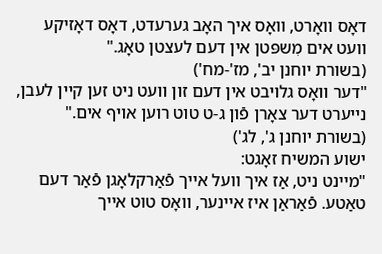דאָס וואָרט, וואָס איך האָב גערעדט, דאָס דאָזיקע וועט אים מִשפּטן אין דעם לעצטן טאָג."
(בשורת יוחנן יב', מז'-מח')
"דער וואָס גלויבט אין דעם זון וועט ניט זען קיין לעבן, נייערט דער צאָרן פֿון ג-ט טוט רוען אויף אים."
(בשורת יוחנן ג', לג')
ישוע המשיח זאָגט:
"מיינט ניט, אַז איך וועל אייך פֿאַרקלאָגן פֿאַר דעם טאַטע. פֿאַראַן איז איינער, וואָס טוט אייך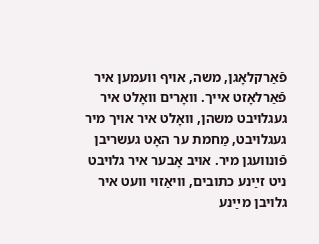פֿאַרקלאָגן, משה, אויף וועמען איר פֿאַרלאָזט אייך. וואָרים וואָלט איר געגלויבט משהן, וואָלט איר אויך מיר געגלויבט, מַחמת ער האָט געשריבן פֿונוועגן מיר. אויב אָבער איר גלויבט ניט זײַנע כתובים, וויאַזוי וועט איר גלויבן מײַנע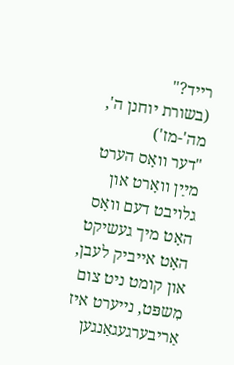רייד?"
(בשורת יוחנן ה', מה'-מז')
"דער וואָס הערט מײַן וואָרט און גלויבט דעם וואָס האָט מיך געשיקט האָט אייביק לעבן, און קומט ניט צום מִשפּט, נייערט איז אַריבערגעגאַנגען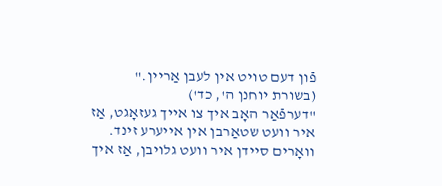פֿון דעם טויט אין לעבן אַריין."
(בשורת יוחנן ה', כד')
"דערפֿאַר האָב איך צו אייך געזאָגט, אַז איר וועט שטאַרבן אין אייערע זינד. וואָרים סיידן איר וועט גלויבן, אַז איך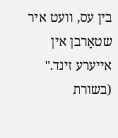בין עס, וועט איר שטאַרבן אין אייערע זינד."
(בשורת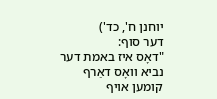יוחנן ח', כד')
דער סוף:
"דאָס איז באמת דער נביא וואָס דאַרף קומען אויף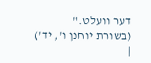דער וועלט."
(בשורת יוחנן ו', יד')
|